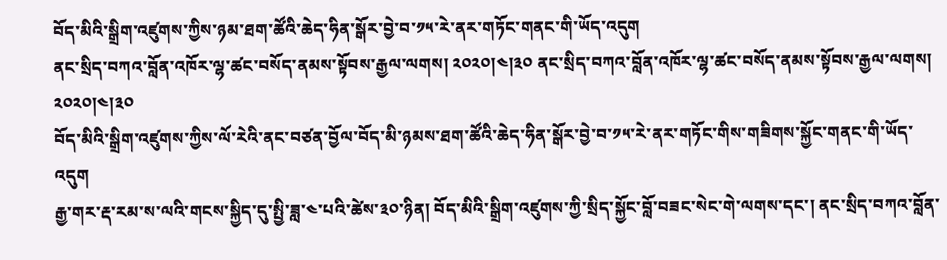བོད་མིའི་སྒྲིག་འཛུགས་ཀྱིས་ཉམ་ཐག་ཚོའི་ཆེད་ཧིན་སྒོར་བྱེ་བ་༡༥་རེ་ནར་གཏོང་གནང་གི་ཡོད་འདུག
ནང་སྲིད་བཀའ་བློན་འཁོར་ལྷ་ཚང་བསོད་ནམས་སྟོབས་རྒྱལ་ལགས། ༢༠༢༠།༤།༣༠ ནང་སྲིད་བཀའ་བློན་འཁོར་ལྷ་ཚང་བསོད་ནམས་སྟོབས་རྒྱལ་ལགས། ༢༠༢༠།༤།༣༠
བོད་མིའི་སྒྲིག་འཛུགས་ཀྱིས་ལོ་རེའི་ནང་བཙན་བྱོལ་བོད་མི་ཉམས་ཐག་ཚོའི་ཆེད་ཧིན་སྒོར་བྱེ་བ་༡༥་རེ་ནར་གཏོང་གིས་གཟིགས་སྐྱོང་གནང་གི་ཡོད་འདུག
རྒྱ་གར་རྡ་རམ་ས་ལའི་གངས་སྐྱིད་དུ་སྤྱི་ཟླ་༤་པའི་ཚེས་༣༠་ཉིན། བོད་མིའི་སྒྲིག་འཛུགས་ཀྱི་སྲིད་སྐྱོང་བློ་བཟང་སེང་གེ་ལགས་དང་། ནང་སྲིད་བཀའ་བློན་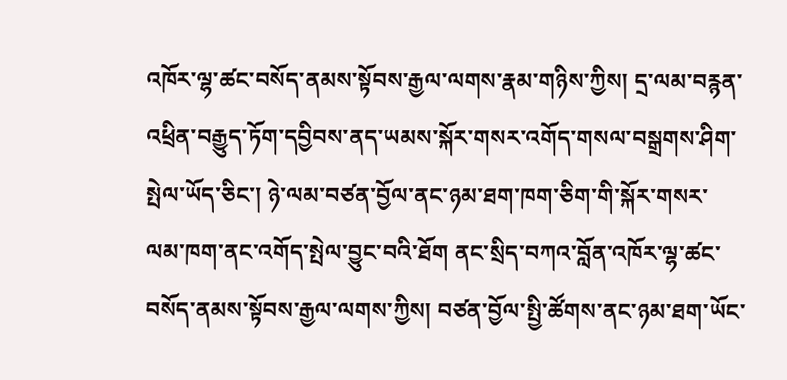འཁོར་ལྷ་ཚང་བསོད་ནམས་སྟོབས་རྒྱལ་ལགས་རྣམ་གཉིས་ཀྱིས། དྲ་ལམ་བརྙན་འཕྲིན་བརྒྱུད་ཏོག་དབྱིབས་ནད་ཡམས་སྐོར་གསར་འགོད་གསལ་བསྒྲགས་ཤིག་སྤེལ་ཡོད་ཅིང་། ཉེ་ལམ་བཙན་བྱོལ་ནང་ཉམ་ཐག་ཁག་ཅིག་གི་སྐོར་གསར་ལམ་ཁག་ནང་འགོད་སྤེལ་བྱུང་བའི་ཐོག ནང་སྲིད་བཀའ་བློན་འཁོར་ལྷ་ཚང་བསོད་ནམས་སྟོབས་རྒྱལ་ལགས་ཀྱིས། བཙན་བྱོལ་སྤྱི་ཚོགས་ནང་ཉམ་ཐག་ཡོང་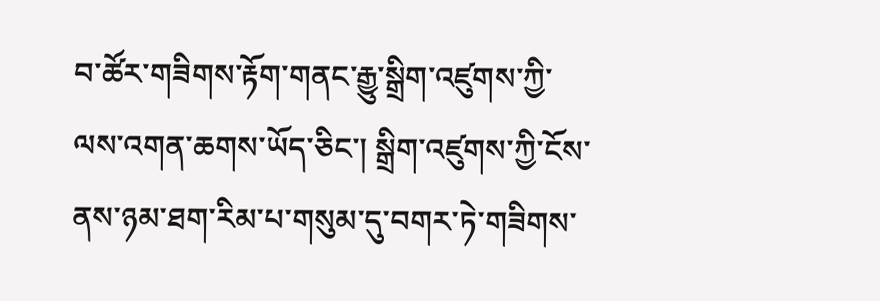བ་ཚོར་གཟིགས་རྟོག་གནང་རྒྱུ་སྒྲིག་འཛུགས་ཀྱི་ལས་འགན་ཆགས་ཡོད་ཅིང་། སྒྲིག་འཛུགས་ཀྱི་ངོས་ནས་ཉམ་ཐག་རིམ་པ་གསུམ་དུ་བགར་ཏེ་གཟིགས་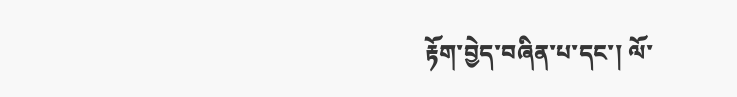རྟོག་བྱེད་བཞིན་པ་དང་། ལོ་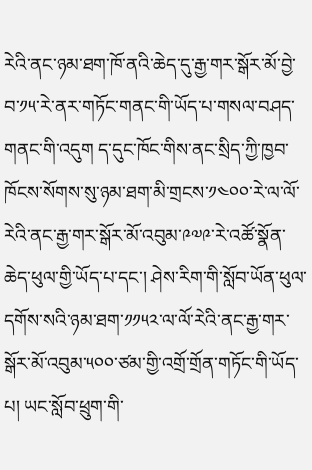རེའི་ནང་ཉམ་ཐག་ཁོ་ནའི་ཆེད་དུ་རྒྱ་གར་སྒོར་མོ་བྱེ་བ་༡༥་རེ་ནར་གཏོང་གནང་གི་ཡོད་པ་གསལ་བཤད་གནང་གི་འདུག ད་དུང་ཁོང་གིས་ནང་སྲིད་ཀྱི་ཁྱབ་ཁོངས་སོགས་སུ་ཉམ་ཐག་མི་གྲངས་༡༤༠༠་རེ་ལ་ལོ་རེའི་ནང་རྒྱ་གར་སྒོར་མོ་འབུམ་༩༧༩་རེ་འཚོ་སྣོན་ཆེད་ཕུལ་གྱི་ཡོད་པ་དང་། ཤེས་རིག་གི་སློབ་ཡོན་ཕུལ་དགོས་སའི་ཉམ་ཐག་༡༡༥༢་ལ་ལོ་རེའི་ནང་རྒྱ་གར་སྒོར་མོ་འབུམ་༥༠༠་ཙམ་གྱི་འགྲོ་གྲོན་གཏོང་གི་ཡོད་པ། ཡང་སློབ་ཕྲུག་གི་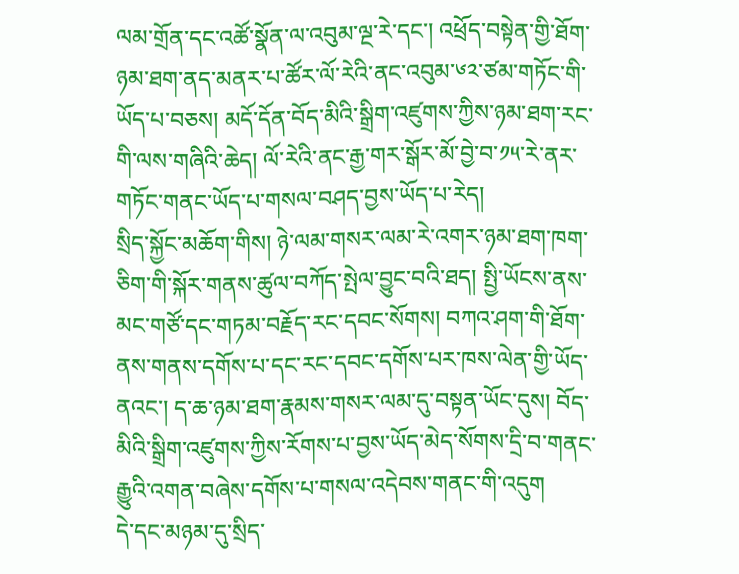ལམ་གྲོན་དང་འཚོ་སྣོན་ལ་འབུམ་ལྔ་རེ་དང་། འཕྲོད་བསྟེན་གྱི་ཐོག་ཉམ་ཐག་ནད་མནར་པ་ཚོར་ལོ་རེའི་ནང་འབུམ་༦༢་ཙམ་གཏོང་གི་ཡོད་པ་བཅས། མདོ་དོན་བོད་མིའི་སྒྲིག་འཛུགས་ཀྱིས་ཉམ་ཐག་རང་གི་ལས་གཞིའི་ཆེད། ལོ་རེའི་ནང་རྒྱ་གར་སྒོར་མོ་བྱེ་བ་༡༥་རེ་ནར་གཏོང་གནང་ཡོད་པ་གསལ་བཤད་བྱས་ཡོད་པ་རེད།
སྲིད་སྐྱོང་མཆོག་གིས། ཉེ་ལམ་གསར་ལམ་རེ་འགར་ཉམ་ཐག་ཁག་ཅིག་གི་སྐོར་གནས་ཚུལ་བཀོད་སྤེལ་བྱུང་བའི་ཐད། སྤྱི་ཡོངས་ནས་མང་གཙོ་དང་གཏམ་བརྗོད་རང་དབང་སོགས། བཀའ་ཤག་གི་ཐོག་ནས་གནས་དགོས་པ་དང་རང་དབང་དགོས་པར་ཁས་ལེན་གྱི་ཡོད་ནའང་། ད་ཆ་ཉམ་ཐག་རྣམས་གསར་ལམ་དུ་བསྟན་ཡོང་དུས། བོད་མིའི་སྒྲིག་འཛུགས་ཀྱིས་རོགས་པ་བྱས་ཡོད་མེད་སོགས་དྲི་བ་གནང་རྒྱུའི་འགན་བཞེས་དགོས་པ་གསལ་འདེབས་གནང་གི་འདུག
དེ་དང་མཉམ་དུ་སྲིད་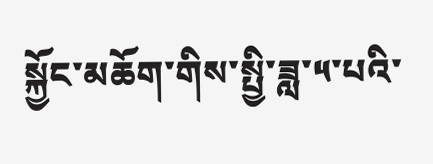སྐྱོང་མཆོག་གིས་སྤྱི་ཟླ་༥་པའི་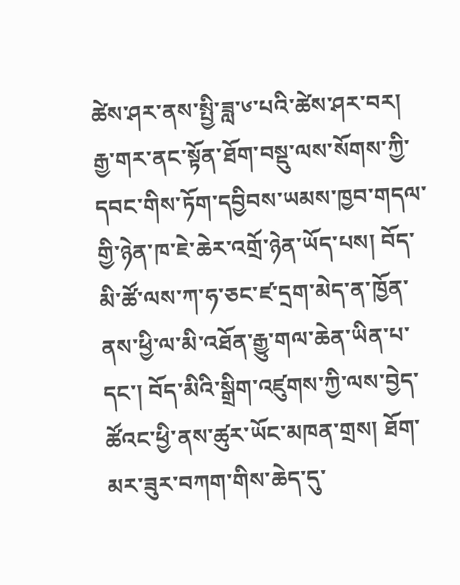ཚེས་ཤར་ནས་སྤྱི་ཟླ་༦་པའི་ཚེས་ཤར་བར། རྒྱ་གར་ནང་སྟོན་ཐོག་བསྡུ་ལས་སོགས་ཀྱི་དབང་གིས་ཏོག་དབྱིབས་ཡམས་ཁྱབ་གདལ་གྱི་ཉེན་ཁ་ཇེ་ཆེར་འགྲོ་ཉེན་ཡོད་པས། བོད་མི་ཚོ་ལས་ཀ་ཧ་ཅང་ཛ་དྲག་མེད་ན་ཁྱོན་ནས་ཕྱི་ལ་མི་འཐོན་རྒྱུ་གལ་ཆེན་ཡིན་པ་དང་། བོད་མིའི་སྒྲིག་འཛུགས་ཀྱི་ལས་བྱེད་ཚོའང་ཕྱི་ནས་ཚུར་ཡོང་མཁན་གྲས། ཐོག་མར་ཟུར་བཀག་གིས་ཆེད་དུ་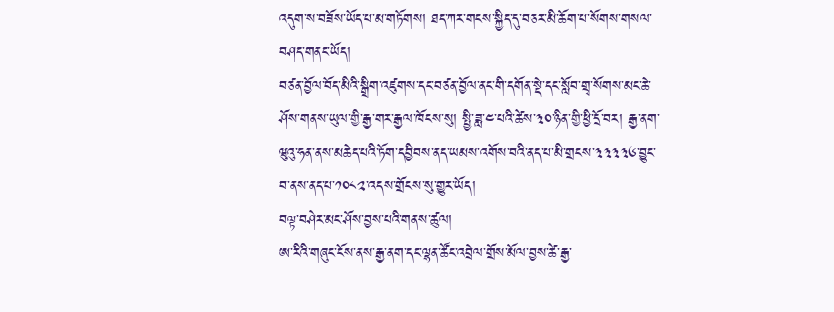འདུག་ས་བཟོས་ཡོད་པ་མ་གཏོགས། ཐད་ཀར་གངས་སྐྱིད་དུ་བཅར་མི་ཆོག་པ་སོགས་གསལ་བཤད་གནང་ཡོད།
བཙན་བྱོལ་བོད་མིའི་སྒྲིག་འཛུགས་དང་བཙན་བྱོལ་ནང་གི་དགོན་སྡེ་དང་སློབ་གྲྭ་སོགས་མང་ཆེ་ཤོས་གནས་ཡུལ་གྱི་རྒྱ་གར་རྒྱལ་ཁོངས་སུ། སྤྱི་ཟླ་༤་པའི་ཚེས་༣༠་ཉིན་གྱི་ཕྱི་དྲོ་བར། རྒྱ་ནག་ཝུའུ་ཧན་ནས་མཆེད་པའི་ཏོག་དབྱིབས་ནད་ཡམས་འགོས་བའི་ནད་པ་མི་གྲངས་༣༣༣༣༦་བྱུང་བ་ནས་ནད་པ་༡༠༨༢་འདས་གྲོངས་སུ་གྱུར་ཡོད།
བལྟ་བཤེར་མང་ཤོས་བྱས་པའི་གནས་ཚུལ།
ཨ་རིའི་གཞུང་ངོས་ནས་རྒྱ་ནག་དང་ལྷན་ཚོང་འབྲེལ་གྲོས་མོལ་བྱས་ཚེ་རྒྱ་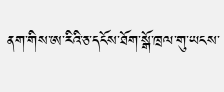ནག་གིས་ཨ་རིའི་ཅ་དངོས་ཐོག་སྒོ་ཁྲལ་གུ་ཡངས་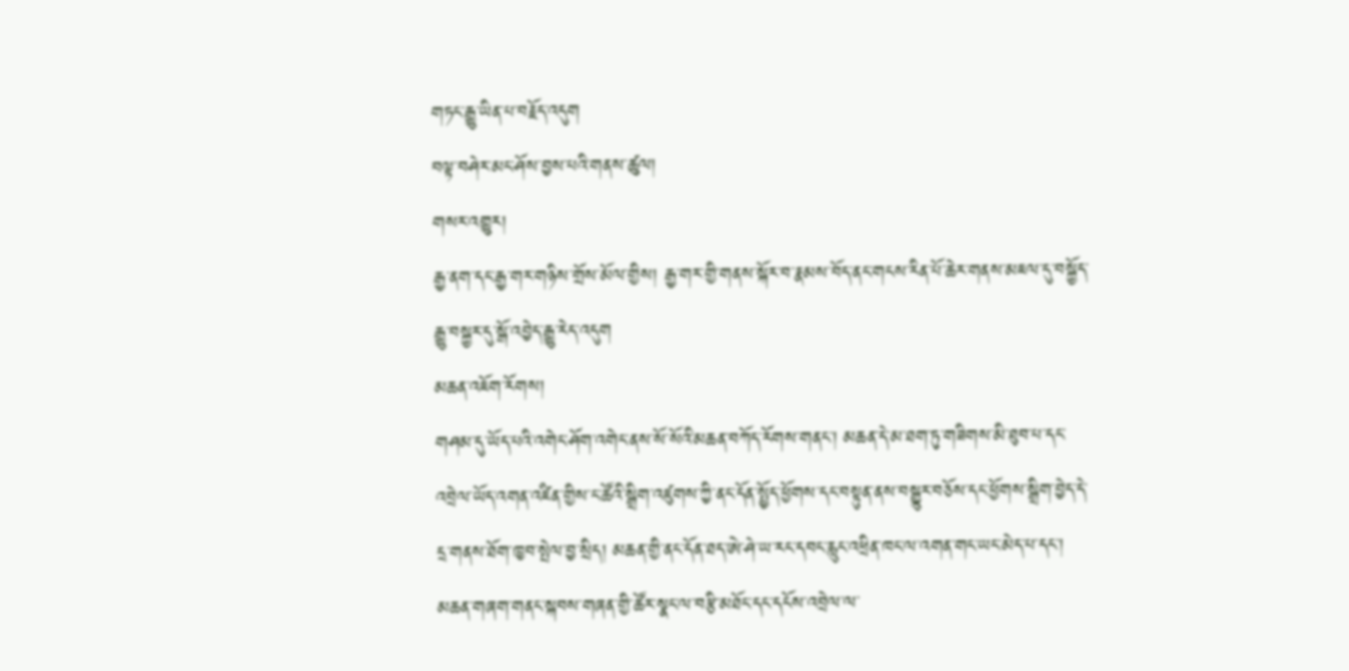གཏང་རྒྱུ་ཡིན་པ་བརྗོད་འདུག
བལྟ་བཤེར་མང་ཤོས་བྱས་པའི་གནས་ཚུལ།
གསར་འགྱུར།
རྒྱ་ནག་དང་རྒྱ་གར་གཉིས་གྲོས་མོལ་གྱིས། རྒྱ་གར་གྱི་གནས་སྐོར་བ་རྣམས་བོད་ནང་གངས་རིན་པོ་ཆེར་གནས་མཇལ་དུ་བསྐྱོད་རྒྱུ་བསྐྱར་དུ་སྒོ་འབྱེད་རྒྱུ་རེད་འདུག
མཆན་འཇོག་རོགས།
གཤམ་དུ་ཡོད་པའི་འགེང་ཤོག་འགེང་ནས་སོ་སོའི་མཆན་བཀོད་རོགས་གནང་། མཆན་དེ་མ་ཐག་ཏུ་གཟིགས་མི་ཐུབ་པ་དང་འབྲེལ་ཡོད་འགན་འཛིན་གྱིས་ང་ཚོའི་སྒྲིག་འཛུགས་ཀྱི་ནང་དོན་སྤྱོད་ཕྱོགས་དང་བསྟུན་ནས་བསྒྱུར་བཅོས་དང་ཕྱོགས་སྒྲིག་བྱེད་དེ་དྲ་གནས་ཐོག་ཁྱབ་སྤེལ་བྱ་སྲིད། མཆན་གྱི་ནང་དོན་ཐད་ཨེ་ཤེ་ཡ་རང་དབང་རླུང་འཕྲིན་ཁང་ལ་འགན་གང་ཡང་མེད་པ་དང་། མཆན་གཞག་གནང་སྐབས་གཞན་གྱི་ཚོར་སྣང་ལ་བརྩི་མཐོང་དང་དངོས་འབྲེལ་ལ་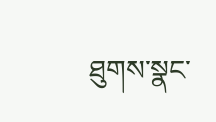ཐུགས་སྣང་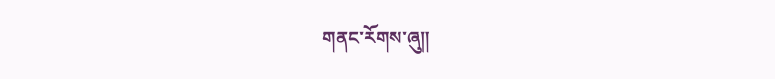གནང་རོགས་ཞུ༎